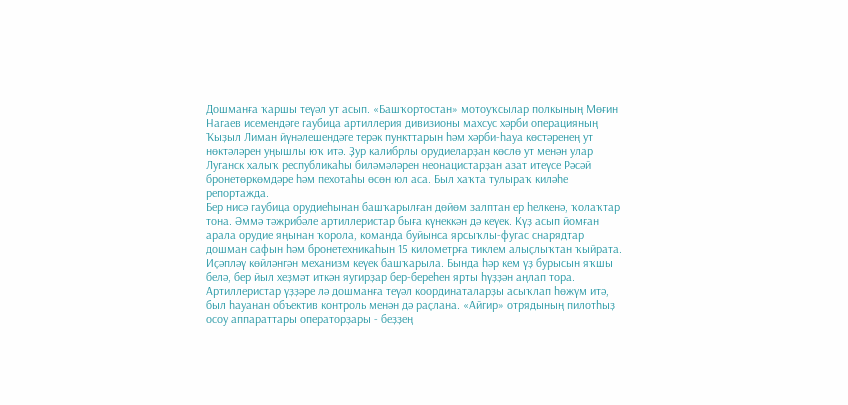Дошманға ҡаршы теүәл ут асып. «Башҡортостан» мотоуҡсылар полкының Мөғин Нагаев исемендәге гаубица артиллерия дивизионы махсус хәрби операцияның Ҡыҙыл Лиман йүнәлешендәге терәк пункттарын һәм хәрби-һауа көстәренең ут нөктәләрен уңышлы юҡ итә. Ҙур калибрлы орудиеларҙан көслө ут менән улар Луганск халыҡ республикаһы биләмәләрен неонацистарҙан азат итеүсе Рәсәй бронетөркөмдәре һәм пехотаһы өсөн юл аса. Был хаҡта тулыраҡ киләһе репортажда.
Бер нисә гаубица орудиеһынан башҡарылған дөйөм залптан ер һелкенә, ҡолаҡтар тона. Әммә тәжрибәле артиллеристар быға күнеккән дә кеүек. Күҙ асып йомған арала орудие яңынан ҡорола, команда буйынса ярсыҡлы-фугас снарядтар дошман сафын һәм бронетехникаһын 15 километрға тиклем алыҫлыҡтан ҡыйрата. Иҫәпләү көйләнгән механизм кеүек башҡарыла. Бында һәр кем үҙ бурысын яҡшы белә, бер йыл хеҙмәт иткән яугирҙар бер-береһен ярты һүҙҙән аңлап тора.
Артиллеристар үҙҙәре лә дошманға теүәл координаталарҙы асыҡлап һөжүм итә, был һауанан объектив контроль менән дә раҫлана. «Айгир» отрядының пилотһыҙ осоу аппараттары операторҙары - беҙҙең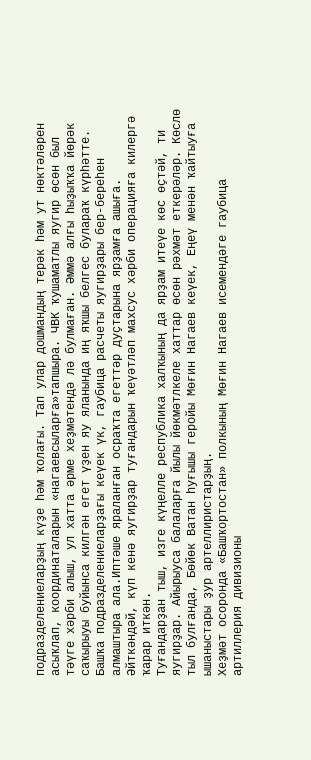подразделениеларҙың күҙе һәм ҡолағы. Тап улар дошмандың терәк һәм ут нөктәләрен асыҡлап, координаталарын «нагаевсыларға»тапшыра. ЧВК ҡушаматлы яугир өсөн был тәүге хәрби алыш, ул хатта әрме хеҙмәтендә лә булмаған. Әммә алғы һыҙыҡҡа йөрәк саҡырыуы буйынса килгән егет үҙен яу яланында иң яҡшы белгес булараҡ күрһәтте.
Башҡа подразделениеларҙағы кеүек үк, гаубица расчеты яугирҙары бер-береһен алмаштыра ала.Иптәше яраланған осраҡта егеттәр дуҫтарына ярҙамға ашыға. Әйткәндәй, күп кенә яугирҙар туғандарын ҡеүәтләп махсус хәрби операцияға килергә ҡарар иткән.
Туғандарҙан тыш, изге күңелле республика халҡының да ярҙам итеүе көс өҫтәй, ти яугирҙар. Айырыуса балаларға йылы йөкмәтлкеле хаттар өсөн рәхмәт еткерәләр. Көслө тыл булғанда, Бөйөк Ватан һуғышы геройы Мөғин Нагаев кеүек, Еңеү менән ҡайтыуға ышаныстары ҙур артеллиристарҙың.
Хеҙмәт осоронда «Башҡортостан» полкының Мөғин Нагаев исемендәге гаубица артиллерия дивизионы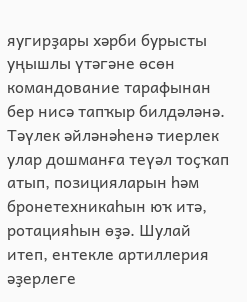яугирҙары хәрби бурысты уңышлы үтәгәне өсөн командование тарафынан бер нисә тапҡыр билдәләнә. Тәүлек әйләнәһенә тиерлек улар дошманға теүәл тоҫҡап атып, позицияларын һәм бронетехникаһын юҡ итә, ротацияһын өҙә. Шулай итеп, ентекле артиллерия әҙерлеге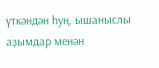үткәндән һуң, ышаныслы аҙымдар менән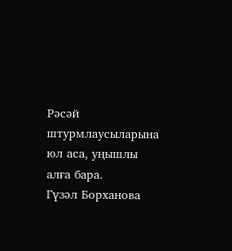Рәсәй штурмлаусыларына юл аса, уңышлы алға бара.
Гүзәл Борханова